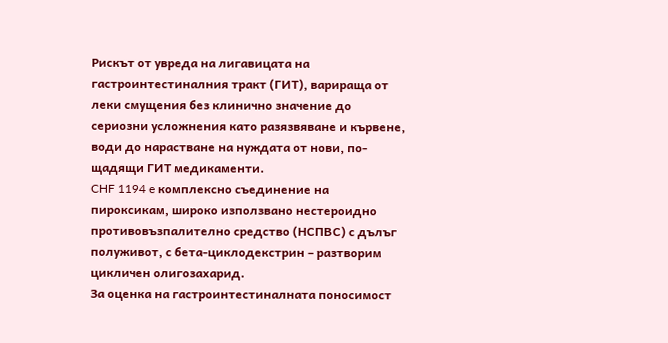Рискът от увреда на лигавицата на гастроинтестиналния тракт (ГИТ), варираща от леки смущения без клинично значение до сериозни усложнения като разязвяване и кървене, води до нарастване на нуждата от нови, по-щадящи ГИТ медикаменти.
CHF 1194 e комплексно съединение на пироксикам, широко използвано нестероидно противовъзпалително средство (НСПВС) с дълъг полуживот, с бета-циклодекстрин – разтворим цикличен олигозахарид.
За оценка на гастроинтестиналната поносимост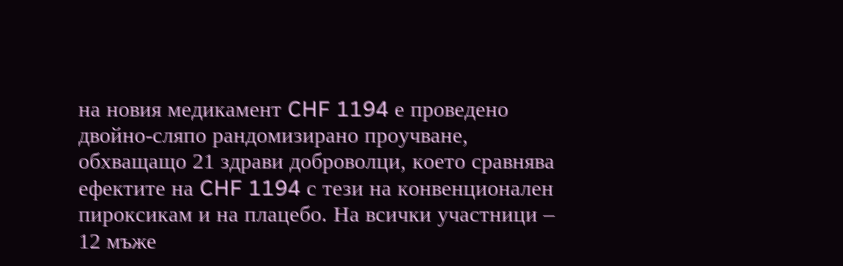на новия медикамент CHF 1194 е проведено двойно-сляпо рандомизирано проучване, обхващащо 21 здрави доброволци, което сравнява ефектите на CHF 1194 с тези на конвенционален пироксикам и на плацебо. На всички участници – 12 мъже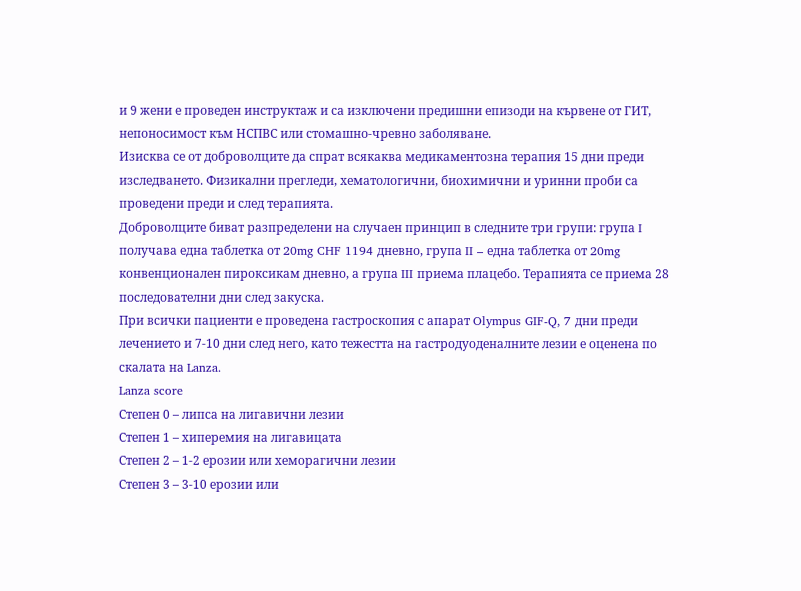и 9 жени е проведен инструктаж и са изключени предишни епизоди на кървене от ГИТ, непоносимост към НСПВС или стомашно-чревно заболяване.
Изисква се от доброволците да спрат всякаква медикаментозна терапия 15 дни преди изследването. Физикални прегледи, хематологични, биохимични и уринни проби са проведени преди и след терапията.
Доброволците биват разпределени на случаен принцип в следните три групи: група I получава една таблетка от 20mg CHF 1194 дневно, група II – една таблетка от 20mg конвенционален пироксикам дневно, а група III приема плацебо. Терапията се приема 28 последователни дни след закуска.
При всички пациенти е проведена гастроскопия с апарат Olympus GIF-Q, 7 дни преди лечението и 7-10 дни след него, като тежестта на гастродуоденалните лезии е оценена по скалата на Lanza.
Lanza score
Степен 0 – липса на лигавични лезии
Степен 1 – хиперемия на лигавицата
Степен 2 – 1-2 ерозии или хеморагични лезии
Степен 3 – 3-10 ерозии или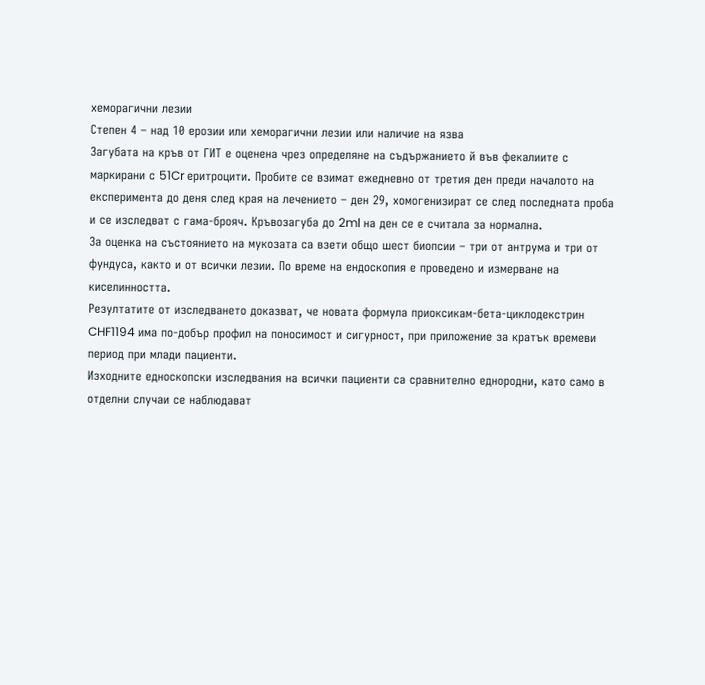хеморагични лезии
Степен 4 – над 10 ерозии или хеморагични лезии или наличие на язва
Загубата на кръв от ГИТ е оценена чрез определяне на съдържанието й във фекалиите с маркирани с 51Cr еритроцити. Пробите се взимат ежедневно от третия ден преди началото на експеримента до деня след края на лечението – ден 29, хомогенизират се след последната проба и се изследват с гама-брояч. Кръвозагуба до 2ml на ден се е считала за нормална.
За оценка на състоянието на мукозата са взети общо шест биопсии – три от антрума и три от фундуса, както и от всички лезии. По време на ендоскопия е проведено и измерване на киселинността.
Резултатите от изследването доказват, че новата формула приоксикам-бета-циклодекстрин CHF1194 има по-добър профил на поносимост и сигурност, при приложение за кратък времеви период при млади пациенти.
Изходните едноскопски изследвания на всички пациенти са сравнително еднородни, като само в отделни случаи се наблюдават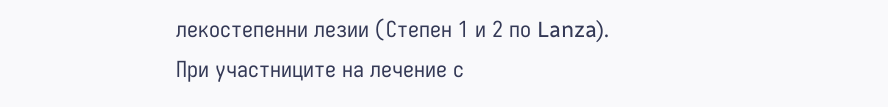лекостепенни лезии (Степен 1 и 2 по Lanza).
При участниците на лечение с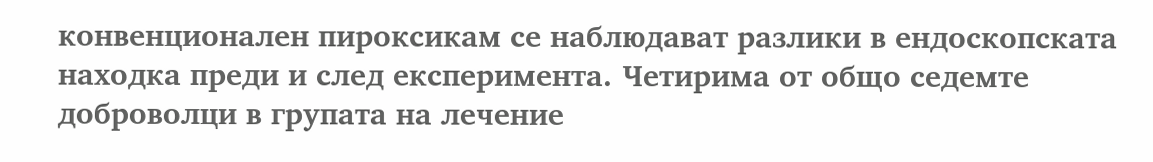конвенционален пироксикам се наблюдават разлики в ендоскопската находка преди и след експеримента. Четирима от общо седемте доброволци в групата на лечение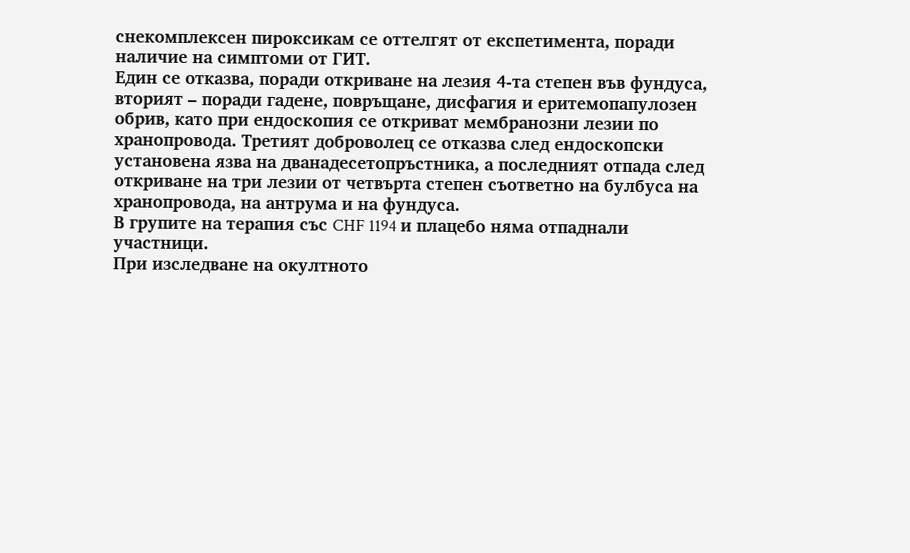снекомплексен пироксикам се оттелгят от експетимента, поради наличие на симптоми от ГИТ.
Един се отказва, поради откриване на лезия 4-та степен във фундуса, вторият – поради гадене, повръщане, дисфагия и еритемопапулозен обрив, като при ендоскопия се откриват мембранозни лезии по хранопровода. Третият доброволец се отказва след ендоскопски установена язва на дванадесетопръстника, а последният отпада след откриване на три лезии от четвърта степен съответно на булбуса на хранопровода, на антрума и на фундуса.
В групите на терапия със CHF 1194 и плацебо няма отпаднали участници.
При изследване на окултното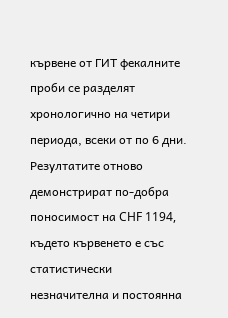кървене от ГИТ фекалните проби се разделят хронологично на четири периода, всеки от по 6 дни. Резултатите отново демонстрират по-добра поносимост на CHF 1194, където кървенето е със статистически незначителна и постоянна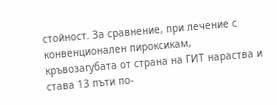стойност. За сравнение, при лечение с конвенционален пироксикам, кръвозагубата от страна на ГИТ нараства и става 13 пъти по-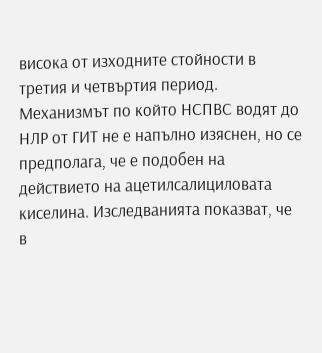висока от изходните стойности в третия и четвъртия период.
Механизмът по който НСПВС водят до НЛР от ГИТ не е напълно изяснен, но се предполага, че е подобен на действието на ацетилсалициловата киселина. Изследванията показват, че в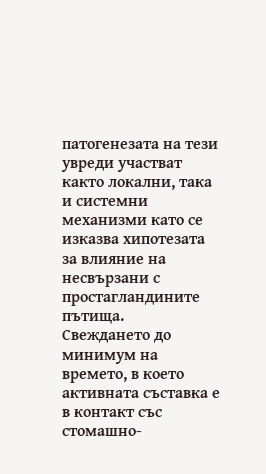патогенезата на тези увреди участват както локални, така и системни механизми като се изказва хипотезата за влияние на несвързани с простагландините пътища.
Свеждането до минимум на времето, в което активната съставка е в контакт със стомашно-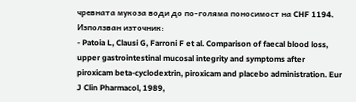чревната мукоза води до по-голяма поносимост на CHF 1194.
Използван източник:
- Patoia L, Clausi G, Farroni F et al. Comparison of faecal blood loss, upper gastrointestinal mucosal integrity and symptoms after piroxicam beta-cyclodextrin, piroxicam and placebo administration. Eur J Clin Pharmacol, 1989,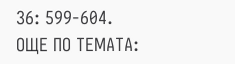36: 599-604.
ОЩЕ ПО ТЕМАТА: